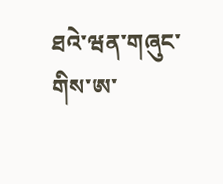ཐའེ་ཝན་གཞུང་གིས་ཨ་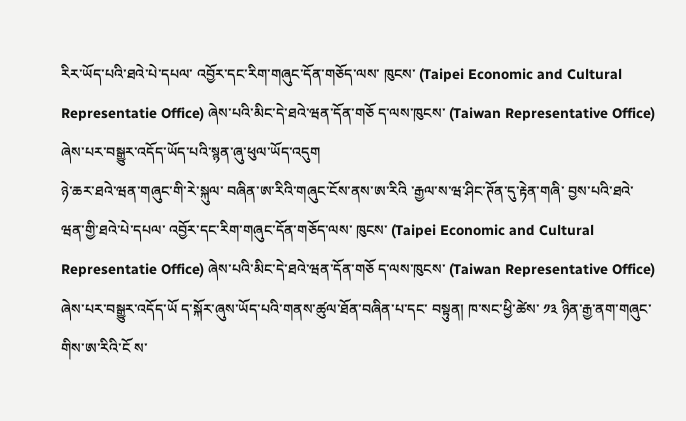རིར་ཡོད་པའི་ཐའེ་པེ་དཔལ་ འབྱོར་དང་རིག་གཞུང་དོན་གཅོད་ལས་ ཁུངས་ (Taipei Economic and Cultural Representatie Office) ཞེས་པའི་མིང་དེ་ཐའེ་ཝན་དོན་གཅོ ད་ལས་ཁུངས་ (Taiwan Representative Office) ཞེས་པར་བསྒྱུར་འདོད་ཡོད་པའི་སྙན་ཞུ་ཕུལ་ཡོད་འདུག
ཉེ་ཆར་ཐའེ་ཝན་གཞུང་གི་རེ་སྐུལ་ བཞིན་ཨ་རིའི་གཞུང་ངོས་ནས་ཨ་རིའི ་རྒྱལ་ས་ཝ་ཤིང་ཊོན་དུ་རྟེན་གཞི་ བྱས་པའི་ཐའེ་ཝན་གྱི་ཐའེ་པེ་དཔལ་ འབྱོར་དང་རིག་གཞུང་དོན་གཅོད་ལས་ ཁུངས་ (Taipei Economic and Cultural Representatie Office) ཞེས་པའི་མིང་དེ་ཐའེ་ཝན་དོན་གཅོ ད་ལས་ཁུངས་ (Taiwan Representative Office) ཞེས་པར་བསྒྱུར་འདོད་ཡོ ད་སྐོར་ཞུས་ཡོད་པའི་གནས་ཚུལ་ཐོན་བཞིན་པ་དང་ བསྟུན། ཁ་སང་ཕྱི་ཚེས་ ༡༣ ཉིན་རྒྱ་ནག་གཞུང་གིས་ཨ་རིའི་ངོ ས་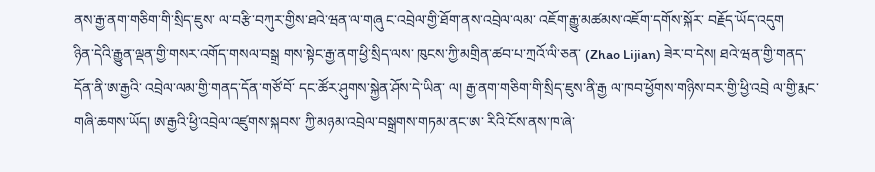ནས་རྒྱ་ནག་གཅིག་གི་སྲིད་ཇུས་ ལ་བརྩི་བཀུར་གྱིས་ཐའེ་ཝན་ལ་གཞུ ང་འབྲེལ་གྱི་ཐོག་ནས་འབྲེལ་ལམ་ འཇོག་རྒྱུ་མཚམས་འཇོག་དགོས་སྐོར་ བརྗོད་ཡོད་འདུག
ཉིན་དེའི་རྒྱུན་ལྡན་གྱི་གསར་འགོད་གསལ་བསྒྲ གས་སྟེང་རྒྱ་ནག་ཕྱི་སྲིད་ལས་ ཁུངས་ཀྱི་མགྲིན་ཚབ་པ་ཀྲའོ་ལི་ཅན་ (Zhao Lijian) ཟེར་བ་དེས། ཐའེ་ཝན་གྱི་གནད་དོན་ནི་ཨ་རྒྱའི་ འབྲེལ་ལམ་གྱི་གནད་དོན་གཙོ་བོ་ དང་ཚོར་ཤུགས་སྐྱེན་ཤོས་དེ་ཡིན་ ལ། རྒྱ་ནག་གཅིག་གི་སྲིད་ཇུས་ནི་རྒྱ ལ་ཁབ་ཕྱོགས་གཉིས་བར་གྱི་ཕྱི་འབྲེ ལ་གྱི་རྨང་གཞི་ཆགས་ཡོད། ཨ་རྒྱའི་ཕྱི་འབྲེལ་འཛུགས་སྐབས་ ཀྱི་མཉམ་འབྲེལ་བསྒྲགས་གཏམ་ནང་ཨ་ རིའི་ངོས་ནས་ཁ་ཞེ་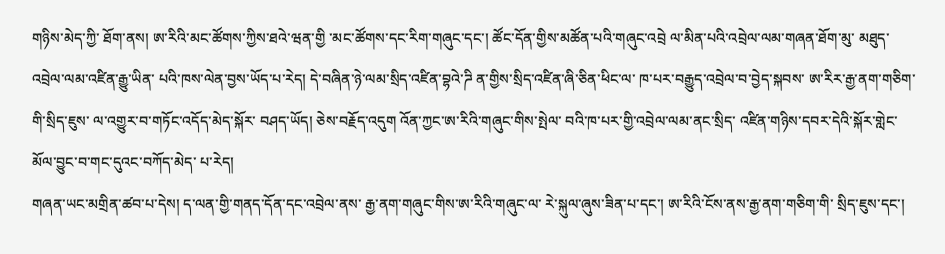གཉིས་མེད་ཀྱི་ ཐོག་ནས། ཨ་རིའི་མང་ཚོགས་ཀྱིས་ཐའེ་ཝན་གྱི ་མང་ཚོགས་དང་རིག་གཞུང་དང་། ཚོང་དོན་གྱིས་མཚོན་པའི་གཞུང་འབྲེ ལ་མིན་པའི་འབྲེལ་ལམ་གཞན་ཐོག་མུ་ མཐུད་འབྲེལ་ལམ་འཛིན་རྒྱུ་ཡིན་ པའི་ཁས་ལེན་བྱས་ཡོད་པ་རེད། དེ་བཞིན་ཉེ་ལམ་སྲིད་འཛིན་བྷའེ་ཌི ན་གྱིས་སྲིད་འཛིན་ཞི་ཅིན་ཕིང་ལ་ ཁ་པར་བརྒྱུད་འབྲེལ་བ་བྱེད་སྐབས་ ཨ་རིར་རྒྱ་ནག་གཅིག་གི་སྲིད་ཇུས་ ལ་འགྱུར་བ་གཏོང་འདོད་མེད་སྐོར་ བཤད་ཡོད། ཅེས་བརྗོད་འདུག འོན་ཀྱང་ཨ་རིའི་གཞུང་གིས་སྤེལ་ བའི་ཁ་པར་གྱི་འབྲེལ་ལམ་ནང་སྲིད་ འཛིན་གཉིས་དབར་དེའི་སྐོར་གླེང་ མོལ་བྱུང་བ་གང་དུའང་བཀོད་མེད་ པ་རེད།
གཞན་ཡང་མགྲིན་ཚབ་པ་དེས། ད་ལན་གྱི་གནད་དོན་དང་འབྲེལ་ནས་ རྒྱ་ནག་གཞུང་གིས་ཨ་རིའི་གཞུང་ལ་ རེ་སྐུལ་ཞུས་ཟིན་པ་དང་། ཨ་རིའི་ངོས་ནས་རྒྱ་ནག་གཅིག་གི་ སྲིད་ཇུས་དང་།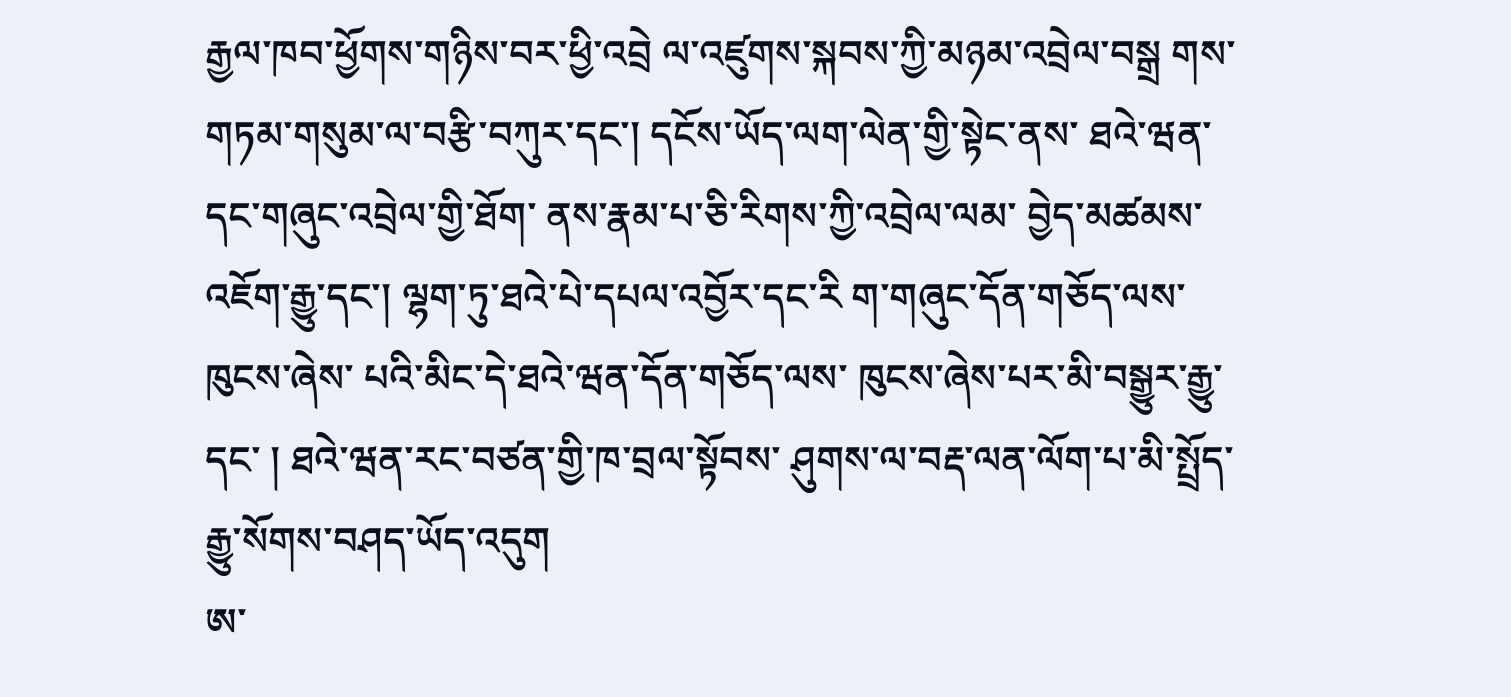རྒྱལ་ཁབ་ཕྱོགས་གཉིས་བར་ཕྱི་འབྲེ ལ་འཛུགས་སྐབས་ཀྱི་མཉམ་འབྲེལ་བསྒྲ གས་གཏམ་གསུམ་ལ་བརྩི་བཀུར་དང་། དངོས་ཡོད་ལག་ལེན་གྱི་སྟེང་ནས་ ཐའེ་ཝན་དང་གཞུང་འབྲེལ་གྱི་ཐོག་ ནས་རྣམ་པ་ཅི་རིགས་ཀྱི་འབྲེལ་ལམ་ བྱེད་མཚམས་འཇོག་རྒྱུ་དང་། ལྷག་ཏུ་ཐའེ་པེ་དཔལ་འབྱོར་དང་རི ག་གཞུང་དོན་གཅོད་ལས་ཁུངས་ཞེས་ པའི་མིང་དེ་ཐའེ་ཝན་དོན་གཅོད་ལས་ ཁུངས་ཞེས་པར་མི་བསྒྱུར་རྒྱུ་དང་ ། ཐའེ་ཝན་རང་བཙན་གྱི་ཁ་བྲལ་སྟོབས་ ཤུགས་ལ་བརྡ་ལན་ལོག་པ་མི་སྤྲོད་ རྒྱུ་སོགས་བཤད་ཡོད་འདུག
ཨ་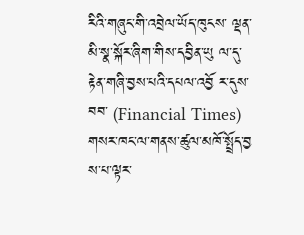རིའི་གཞུང་གི་འབྲེལ་ཡོད་ཁུངས་ ལྡན་མི་སྣ་སྐོར་ཞིག་གིས་དབྱིན་ཡུ ལ་དུ་རྟེན་གཞི་བྱས་པའི་དཔལ་འབྱོ ར་དུས་བབ་ (Financial Times) གསར་ཁང་ལ་གནས་ཚུལ་མཁོ་སྤྲོད་བྱ ས་པ་ལྟར་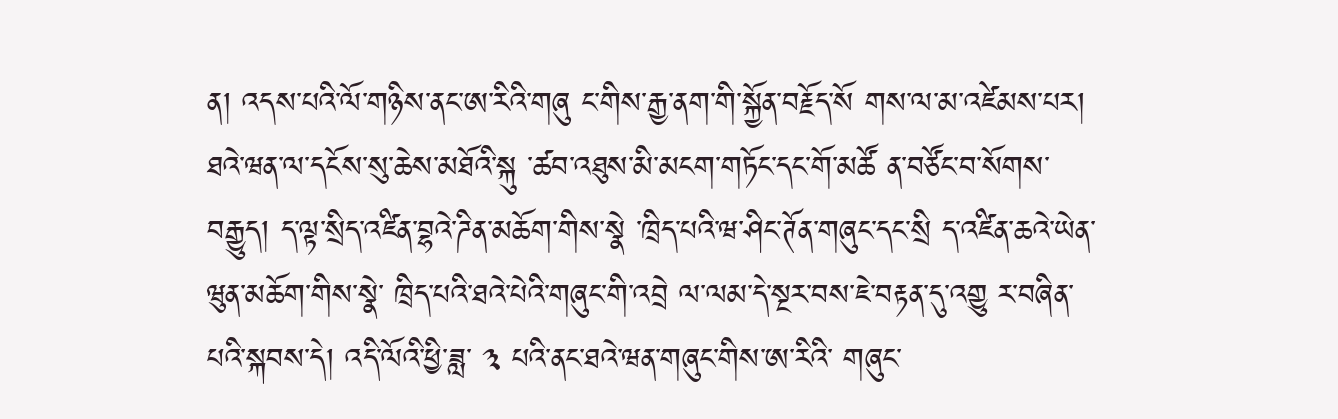ན། འདས་པའི་ལོ་གཉིས་ནང་ཨ་རིའི་གཞུ ང་གིས་རྒྱ་ནག་གི་སྐྱོན་བརྗོད་སོ གས་ལ་མ་འཛེམས་པར། ཐའེ་ཝན་ལ་དངོས་སུ་ཆེས་མཐོའི་སྐུ ་ཚབ་འཐུས་མི་མངག་གཏོང་དང་གོ་མཚོ ན་བཙོང་བ་སོགས་བརྒྱུད། ད་ལྟ་སྲིད་འཛིན་བྷའེ་ཌིན་མཆོག་གིས་སྣེ ་ཁྲིད་པའི་ཝ་ཤིང་ཊོན་གཞུང་དང་སྲི ད་འཛིན་ཆའེ་ཡེན་ཝུན་མཆོག་གིས་སྣེ་ ཁྲིད་པའི་ཐའེ་པེའི་གཞུང་གི་འབྲེ ལ་ལམ་དེ་སྔར་བས་ཇེ་བརྟན་དུ་འགྱུ ར་བཞིན་པའི་སྐབས་དེ། འདི་ལོའི་ཕྱི་ཟླ་ ༣ པའི་ནང་ཐའེ་ཝན་གཞུང་གིས་ཨ་རིའི་ གཞུང་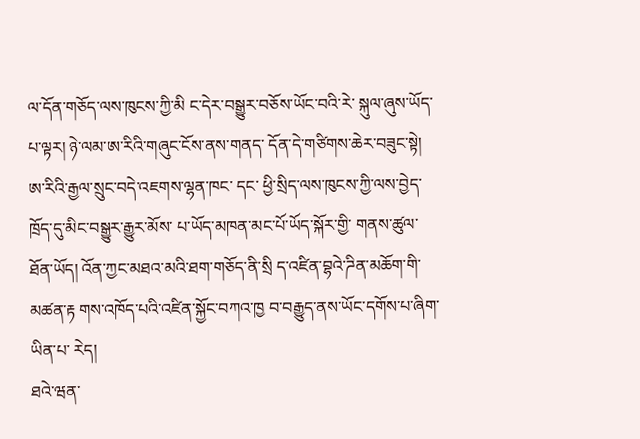ལ་དོན་གཅོད་ལས་ཁུངས་ཀྱི་མི ང་དེར་བསྒྱུར་བཅོས་ཡོང་བའི་རེ་ སྐུལ་ཞུས་ཡོད་པ་ལྟར། ཉེ་ལམ་ཨ་རིའི་གཞུང་ངོས་ནས་གནད་ དོན་དེ་གཙིགས་ཆེར་བཟུང་སྟེ། ཨ་རིའི་རྒྱལ་སྲུང་བདེ་འཇགས་ལྷན་ཁང་ དང་ ཕྱི་སྲིད་ལས་ཁུངས་ཀྱི་ལས་བྱེད་ ཁྲོད་དུ་མིང་བསྒྱུར་རྒྱུར་མོས་ པ་ཡོད་མཁན་མང་པོ་ཡོད་སྐོར་གྱི་ གནས་ཚུལ་ཐོན་ཡོད། འོན་ཀྱང་མཐའ་མའི་ཐག་གཅོད་ནི་སྲི ད་འཛིན་བྷའེ་ཌིན་མཆོག་གི་མཚན་རྟ གས་འཁོད་པའི་འཛིན་སྐྱོང་བཀའ་ཁྱ བ་བརྒྱུད་ནས་ཡོང་དགོས་པ་ཞིག་ཡིན་པ་ རེད།
ཐའེ་ཝན་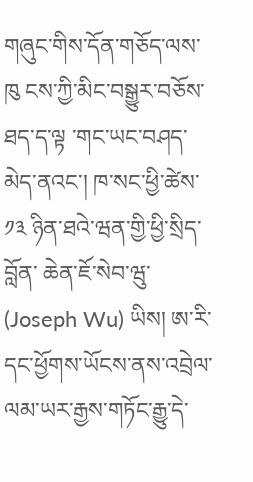གཞུང་གིས་དོན་གཅོད་ལས་ཁུ ངས་ཀྱི་མིང་བསྒྱུར་བཅོས་ཐད་ད་ལྟ ་གང་ཡང་བཤད་མེད་ནའང་། ཁ་སང་ཕྱི་ཚེས་ ༡༣ ཉིན་ཐའེ་ཝན་གྱི་ཕྱི་སྲིད་བློན་ ཆེན་ཇོ་སེབ་ཝུ་ (Joseph Wu) ཡིས། ཨ་རི་དང་ཕྱོགས་ཡོངས་ནས་འབྲེལ་ ལམ་ཡར་རྒྱས་གཏོང་རྒྱུ་དེ་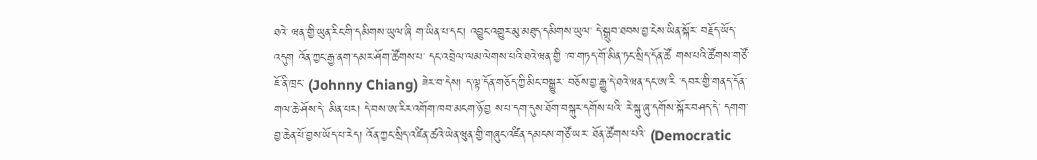ཐའེ་ ཝན་གྱི་ཡུན་རིང་གི་དམིགས་ཡུལ་ཞི ག་ཡིན་པ་དང་། འབྱུང་འགྱུར་མུ་མཐུད་དམིགས་ཡུལ་ དེ་སྒྲུབ་ཐབས་བྱ་ངེས་ཡིན་སྐོར་ བརྗོད་ཡོད་འདུག འོན་ཀྱང་རྒྱ་ནག་དམར་ཤོག་ཚོགས་པ་ དང་འབྲེལ་ལམ་ལེགས་པའི་ཐའེ་ཝན་གྱི ་ཁ་གཏད་གོ་མིན་ཏང་སྲིད་དོན་ཚོ གས་པའི་ཚོགས་གཙོ་ཇོ་ནི་ཁྲང་ (Johnny Chiang) ཟེར་བ་དེས། ད་ལྟ་དོན་གཅོད་ཀྱི་མིང་བསྒྱུར་ བཅོས་བྱ་རྒྱུ་དེ་ཐའེ་ཝན་དང་ཨ་རི ་དབར་གྱི་གནད་དོན་གལ་ཆེ་ཤོས་དེ་ མིན་པར། དེ་བས་ཨ་རིར་འགོག་ཁབ་མངག་ཉོ་བྱ ས་པ་དག་དུས་ཐོག་བསྐུར་དགོས་པའི་ རེ་སྐུ་ཞུ་དགོས་སྐོར་བཤད་དེ་ དགག་བྱ་ཆེན་པོ་བྱས་ཡོད་པ་རེད། འོན་ཀྱང་སྲིད་འཛིན་ཚའེ་ཡེན་ཝུན་གྱི་གཞུང་འཛིན་དམངས་གཙོ་ཡར་ ཐོན་ཚོགས་པའི་ (Democratic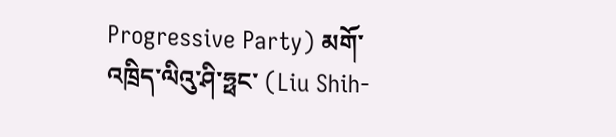Progressive Party) མགོ་འཁྲིད་ལིའུ་ཤི་ཧྥང་ (Liu Shih-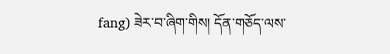fang) ཟེར་བ་ཞིག་གིས། དོན་གཅོད་ལས་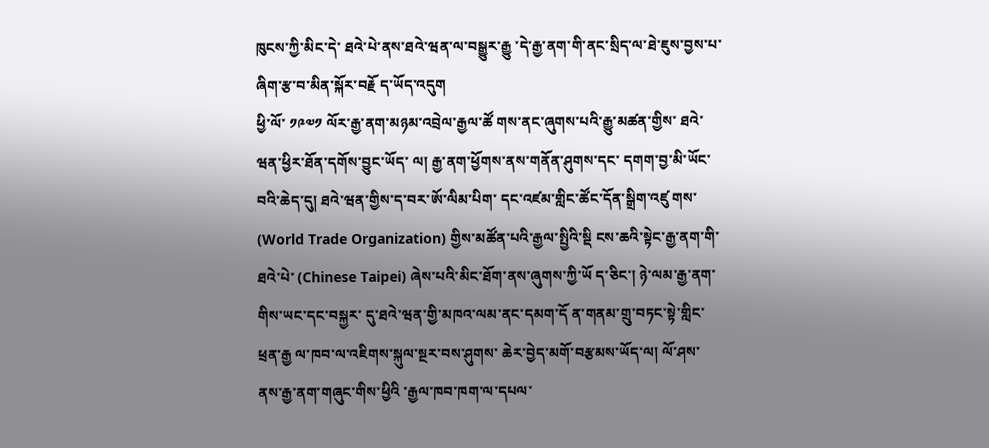ཁུངས་ཀྱི་མིང་དེ་ ཐའེ་པེ་ནས་ཐའེ་ཝན་ལ་བསྒྱུར་རྒྱུ ་དེ་རྒྱ་ནག་གི་ནང་སྲིད་ལ་ཐེ་ཇུས་བྱས་པ་ཞིག་རྩ་བ་མིན་སྐོར་བརྗོ ད་ཡོད་འདུག
ཕྱི་ལོ་ ༡༩༧༡ ལོར་རྒྱ་ནག་མཉམ་འབྲེལ་རྒྱལ་ཚོ གས་ནང་ཞུགས་པའི་རྒྱུ་མཚན་གྱིས་ ཐའེ་ཝན་ཕྱིར་ཐོན་དགོས་བྱུང་ཡོད་ ལ། རྒྱ་ནག་ཕྱོགས་ནས་གནོན་ཤུགས་དང་ དགག་བྱ་མི་ཡོང་བའི་ཆེད་དུ། ཐའེ་ཝན་གྱིས་ད་བར་ཨོ་ལིམ་པིག་ དང་འཛམ་གླིང་ཚོང་དོན་སྒྲིག་འཛུ གས་ (World Trade Organization) གྱིས་མཚོན་པའི་རྒྱལ་སྤྱིའི་སྡི ངས་ཆའི་སྟེང་རྒྱ་ནག་གི་ཐའེ་པེ་ (Chinese Taipei) ཞེས་པའི་མིང་ཐོག་ནས་ཞུགས་ཀྱི་ཡོ ད་ཅིང་། ཉེ་ལམ་རྒྱ་ནག་གིས་ཡང་དང་བསྐྱར་ དུ་ཐའེ་ཝན་གྱི་མཁའ་ལམ་ནང་དམག་དོ ན་གནམ་གྲུ་བཏང་སྟེ་གླིང་ཕྲན་རྒྱ ལ་ཁབ་ལ་འཇིགས་སྐུལ་སྔར་བས་ཤུགས་ ཆེར་བྱེད་མགོ་བརྩམས་ཡོད་ལ། ལོ་ཤས་ནས་རྒྱ་ནག་གཞུང་གིས་ཕྱིའི ་རྒྱལ་ཁབ་ཁག་ལ་དཔལ་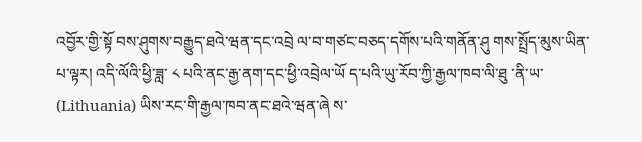འབྱོར་གྱི་སྟོ བས་ཤུགས་བརྒྱུད་ཐའེ་ཝན་དང་འབྲེ ལ་བ་གཙང་བཅད་དགོས་པའི་གནོན་ཤུ གས་སྤྲོད་མུས་ཡིན་པ་ལྟར། འདི་ལོའི་ཕྱི་ཟླ་ ༨ པའི་ནང་རྒྱ་ནག་དང་ཕྱི་འབྲེལ་ཡོ ད་པའི་ཡུ་རོབ་ཀྱི་རྒྱལ་ཁབ་ལི་ཐུ ་ནི་ཡ་ (Lithuania) ཡིས་རང་གི་རྒྱལ་ཁབ་ནང་ཐའེ་ཝན་ཞེ ས་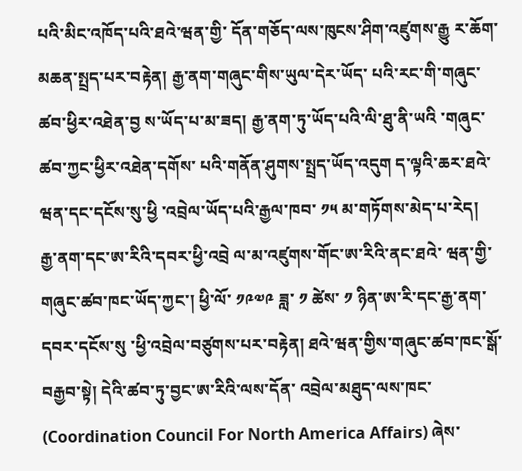པའི་མིང་འཁོད་པའི་ཐའེ་ཝན་གྱི་ དོན་གཅོད་ལས་ཁུངས་ཤིག་འཛུགས་རྒྱུ ར་ཆོག་མཆན་སྤྲད་པར་བརྟེན། རྒྱ་ནག་གཞུང་གིས་ཡུལ་དེར་ཡོད་ པའི་རང་གི་གཞུང་ཚབ་ཕྱིར་འཐེན་བྱ ས་ཡོད་པ་མ་ཟད། རྒྱ་ནག་ཏུ་ཡོད་པའི་ལི་ཐུ་ནི་ཡའི ་གཞུང་ཚབ་ཀྱང་ཕྱིར་འཐེན་དགོས་ པའི་གནོན་ཤུགས་སྤྲད་ཡོད་འདུག ད་ལྟའི་ཆར་ཐའེ་ཝན་དང་དངོས་སུ་ཕྱི ་འབྲེལ་ཡོད་པའི་རྒྱལ་ཁབ་ ༡༥ མ་གཏོགས་མེད་པ་རེད།
རྒྱ་ནག་དང་ཨ་རིའི་དབར་ཕྱི་འབྲེ ལ་མ་འཛུགས་གོང་ཨ་རིའི་ནང་ཐའེ་ ཝན་གྱི་གཞུང་ཚབ་ཁང་ཡོད་ཀྱང་། ཕྱི་ལོ་ ༡༩༧༩ ཟླ་ ༡ ཚེས་ ༡ ཉིན་ཨ་རི་དང་རྒྱ་ནག་དབར་དངོས་སུ ་ཕྱི་འབྲེལ་བཙུགས་པར་བརྟེན། ཐའེ་ཝན་གྱིས་གཞུང་ཚབ་ཁང་སྒོ་ བརྒྱབ་སྟེ། དེའི་ཚབ་ཏུ་བྱང་ཨ་རིའི་ལས་དོན་ འབྲེལ་མཐུད་ལས་ཁང་ (Coordination Council For North America Affairs) ཞེས་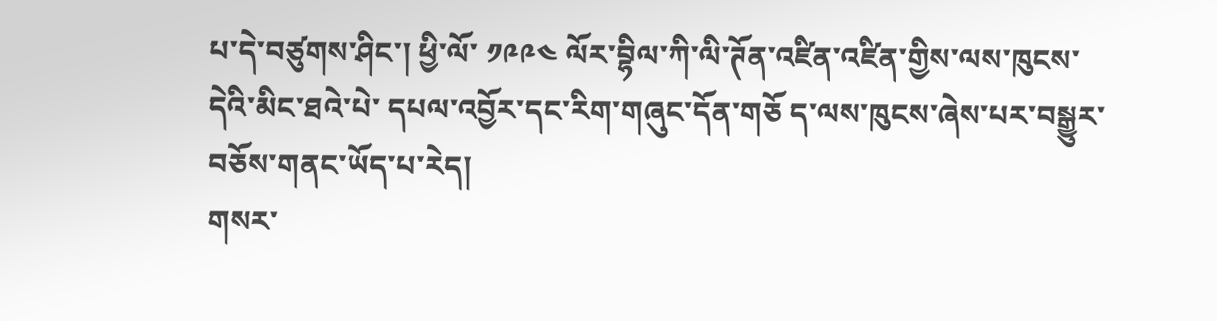པ་དེ་བཙུགས་ཤིང་། ཕྱི་ལོ་ ༡༩༩༤ ལོར་བྷིལ་ཀི་ལི་ཊོན་འཛིན་འཛིན་གྱིས་ལས་ཁུངས་དེའི་མིང་ཐའེ་པེ་ དཔལ་འབྱོར་དང་རིག་གཞུང་དོན་གཅོ ད་ལས་ཁུངས་ཞེས་པར་བསྒྱུར་བཅོས་གནང་ཡོད་པ་རེད།
གསར་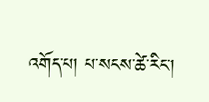འགོད་པ། པ་སངས་ཚེ་རིང་།